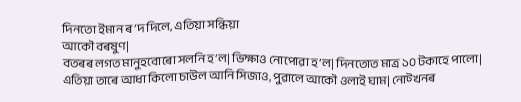দিনতো ইমান ৰ’দ দিলে, এতিয়া সন্ধিয়া
আকৌ বৰষুণ|
বতৰৰ লগত মানুহবোৰো সলনি হ’ল| ভিক্ষাও নোপোৱা হ’ল| দিনতোত মাত্ৰ ১০ টকাহে পালো|
এতিয়া তাৰে আধা কিলো চাউল আনি সিজাও, পুৱালে আকৌ ওলাই ঘাম| নোট্খনৰ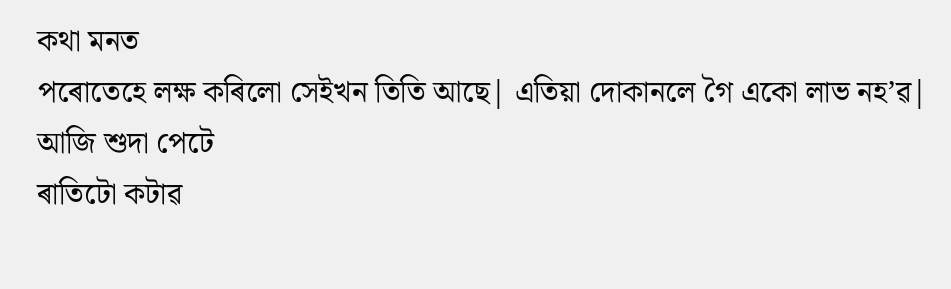কথা মনত
পৰোতেহে লক্ষ কৰিলো সেইখন তিতি আছে| এতিয়া দোকানলে গৈ একো লাভ নহ’ৱ| আজি শুদা পেটে
ৰাতিটো কটাৱ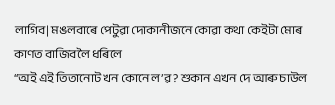লাগিব| মঙলবাৰে পেটুৱা দোকানীজনে কোৱা কথা কেইটা মোৰ কাণত বাজিবলৈ ধৰিলে
“অই এই তিতানোট খন কোনে ল’ৱ? শুকান এখন দে আৰু চাউল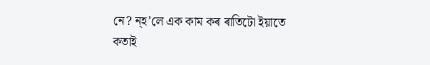নে? ন্হ’লে এক কাম কৰ ৰাতিটো ইয়াতে
কতাই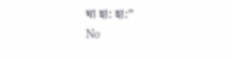ঘা হা: হা:”
No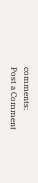comments:
Post a Comment